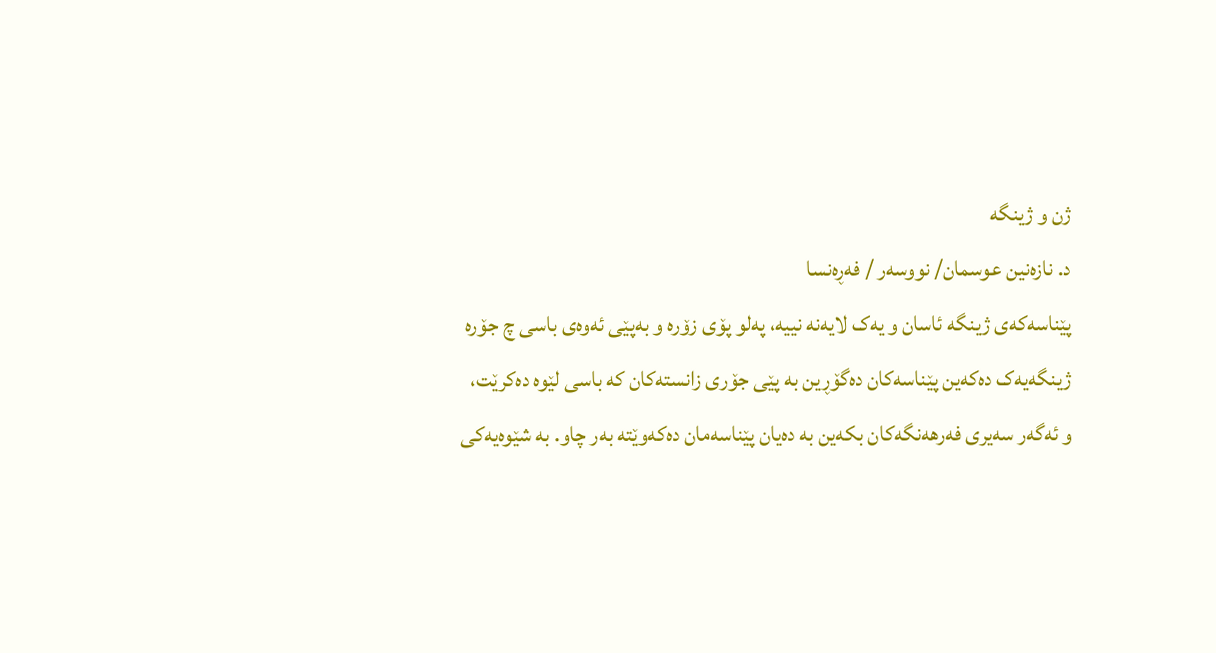ژن و ژینگە
د. نازەنين عوسمان/ نووسەر / فەڕەنسا
پێناسەکەى ژینگە ئاسان و یەک لایەنە نیيە، پەلو پۆى زۆرە و بەپێى ئەوەى باسى چ جۆرە ژینگەیەک دەکەین پێناسەکان دەگۆڕین بە پێى جۆرى زانستەکان کە باسى لێوە دەکرێت، و ئەگەر سەیرى فەرهەنگەکان بکەین بە دەیان پێناسەمان دەکەوێتە بەر چاو. بە شێوەیەکى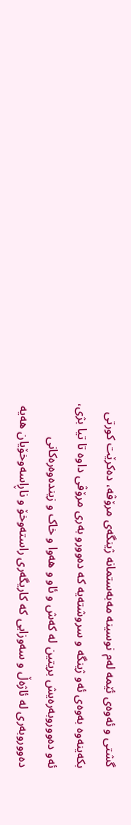گشتى و ئەوەى ئێمە لەم نوسینە مەبەستمانە ژینگەى مرۆڤە، دەکرێت کورتى بکەینەوە بەوەى ئەو ژینگە و سروشتەیە کە دەوورو بەرى مرۆڤى داوە تا تیا بژى، ئەو دەووروبەرەيش بریتین لە کەش و ئاو و هەوا و خاک و زیندەوەرەکانى دەووروبەرى لە ئاژەڵ و سەوزایى کە کاریگەرى راستەوخۆ و ناڕاسەوخۆیان هەیە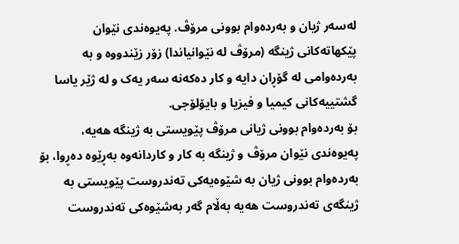لەسەر ژیان و بەردەوام بوونى مرۆڤ. پەیوەندى نێوان پێکهاتەکانى ژینگە (مرۆڤ لە نێوانیاندا) زۆر زێندووە و بە بەردەوامى لە گۆڕان دایە و کار دەکەنە سەر یەک و لە ژێر یاسا گشتیيەکانى کیمیا و فیزیا و بایۆلۆجى.
بۆ بەردەوام بوونى ژیانى مرۆڤ پێویستى بە ژینگە هەیە، پەیوەندی نێوان مرۆڤ و ژینگە بە کار و کاردانەوە بەڕێوە دەڕوا، بۆ بەردەوام بوونى ژیان بە شێوەیەکى تەندروست پێویستى بە ژینگەى تەندروست هەیە بەڵام گەر بەشێوەکى تەندروست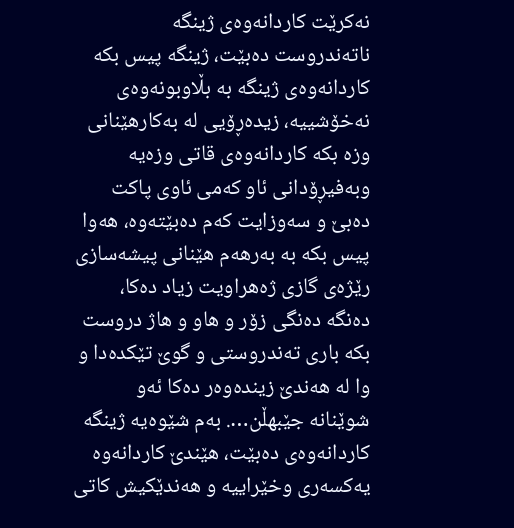نەکرێت کاردانەوەى ژینگە ناتەندروست دەبێت، ژینگە پیس بکە کاردانەوەى ژینگە بە بڵاوبونەوەى نەخۆشیيە، زیدەڕۆیى لە بەکارهێنانى وزە بکە کاردانەوەى قاتى وزەیە وبەفیڕۆدانى ئاو کەمى ئاوى پاکت دەبێ و سەوزایت کەم دەبێتەوە، هەوا پیس بکە بە بەرهەم هێنانى پیشەسازى رێژەى گازى ژەهراویت زیاد دەکا، دەنگە دەنگى زۆر و هاو و هاژ دروست بکە بارى تەندروستى و گوێ تێکدەدا و وا لە هەندێ زیندەوەر دەکا ئەو شوێنانە جێبهڵن…. بەم شێوەیە ژینگە کاردانەوەى دەبێت، هێندێ کاردانەوە یەکسەرى وخێرایيە و هەندێکیش کاتى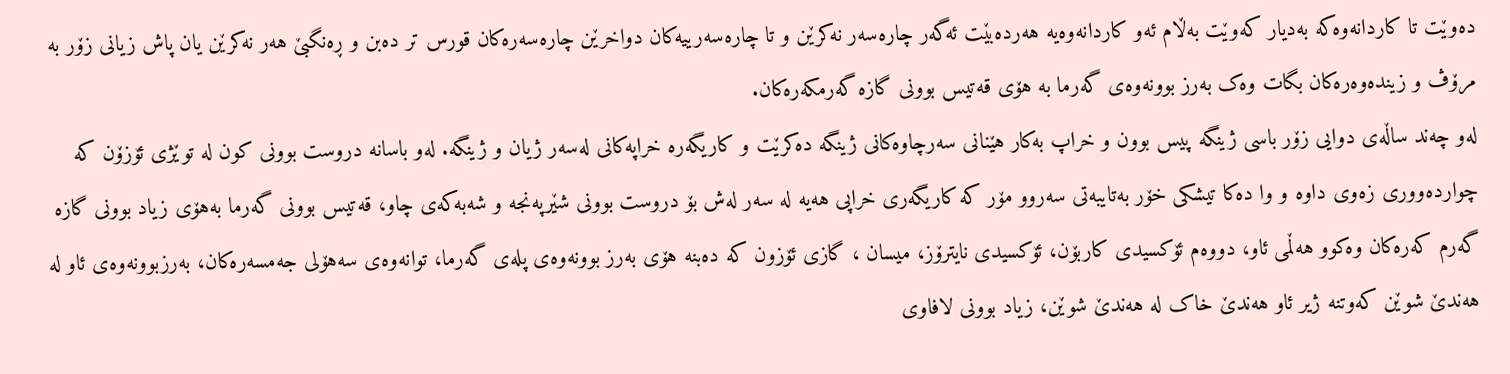دەوێت تا کاردانەوەکە بەدیار کەوێت بەڵام ئەو کاردانەوەیە هەردەبێت ئەگەر چارەسەر نەکرێن و تا چارەسەریيەکان دواخرێن چارەسەرەکان قورس تر دەبن و ڕەنگبێ هەر نەکرێن یان پاش زیانى زۆر بە مرۆڤ و زیندەوەرەکان بگات وەک بەرز بوونەوەى گەرما بە هۆى قەتیس بوونى گازە گەرمکەرەکان.
لەو چەند ساڵەى دوایى زۆر باسى ژینگە پیس بوون و خراپ بەکار هێنانى سەرچاوەکانى ژینگە دەکرێت و کاریگەرە خراپەکانى لەسەر ژیان و ژینگە. لەو باسانە دروست بوونى کون لە توێژى ئۆزۆن کە چواردەووری زەوى داوە و وا دەکا تیشکى خۆر بەتایبەتى سەروو مۆر کە کاریگەرى خراپى هەیە لە سەر لەش بۆ دروست بوونى شێرپەنجە و شەبەکەى چاو، قەتیس بوونى گەرما بەهۆى زیاد بوونى گازە گەرم كەرەكان وەکوو هەڵمى ئاو، دووەم ئۆكسيدى كاربۆن، ئۆكسيدى نايترۆز، ميسان ، گازى ئۆزون کە دەبنە هۆى بەرز بوونەوەى پلەى گەرما، توانەوەى سەهۆلى جەمسەرەکان، بەرزبوونەوەى ئاو لە هەندێ شوێن کەوتنە ژیر ئاو هەندێ خاک لە هەندێ شوێن، زیاد بوونى لافاوى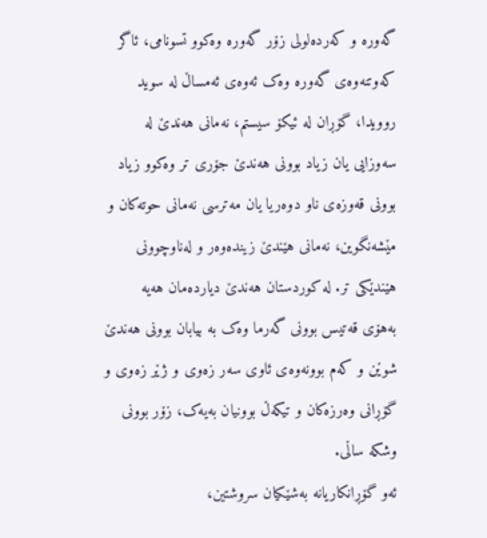گەورە و کەردەلولى زۆر گەورە وەکوو تسونامى، ئاگر کەوتنەوەى گەورە وەک ئەوەى ئەمساڵ لە سوید روویدا، گۆڕان لە ئیکۆ سیستم، نەمانى هەندێ لە سەوزایى یان زیاد بوونى هەندێ جۆرى تر وەکوو زیاد بوونى قەوزەى ناو دوەریا یان مەترسى نەمانى حوتەکان و مێشەنگوین، نەمانى هێندێ زیندەوەر و لەناوچوونى هێندێکى تر. لە کوردستان هەندێ دیاردەمان هەیە بەهۆى قەتیس بوونى گەرما وەک بە بیابان بوونى هەندێ شوێن و کەم بوونەوەى ئاوى سەر زەوى و ژێر زەوى و گۆڕانى وەرزەکان و تیکەڵ بوونیان بەیەک، زۆر بوونى وشکە ساڵى.
ئەو گۆڕانکاریانە بەشێکیان سروشتین،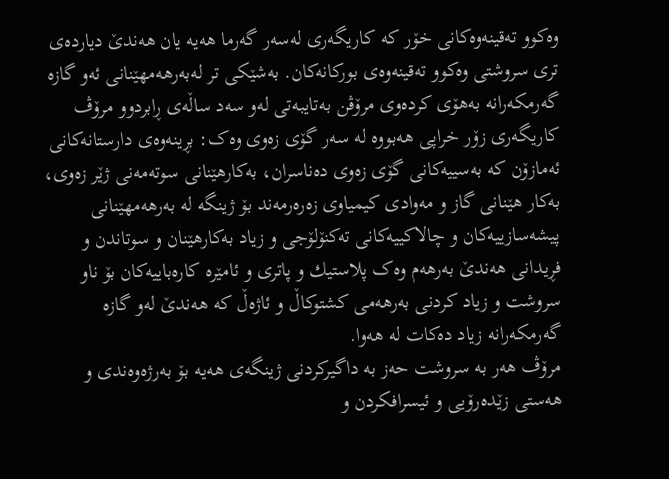وەکوو تەقینەوەکانى خۆر کە کاریگەرى لەسەر گەرما هەیە یان هەندێ دیاردەى ترى سروشتى وەکوو تەقینەوەى بورکانەکان. بەشێکى تر لەبەرهەمهێنانى ئەو گازە گەرمکەرانە بەهۆى کردەوى مرۆڤن بەتایبەتى لەو سەد ساڵەى ڕابردوو مرۆڤ کاریگەرى زۆر خراپى هەبووە لە سەر گۆى زەوى وەک: بڕينەوەى دارستانەکانى ئەمازۆن کە بەسیيەکانى گۆى زەوى دەناسران، بەكارهێنانى سوتەمەنى ژێر زەوى، بەکار هێنانى گاز و مەوادى کیمیاوى زەرەرمەند بۆ ژینگە لە بەرهەمهێنانى پيشەسازييەكان و چالاکیيەکانى تەکنۆلۆجى و زیاد بەکارهێنان و سوتاندن و فڕیدانى هەندێ بەرهەم وەک پلاستيك و پاترى و ئامێرە کارەبایيەکان بۆ ناو سروشت و زیاد کردنى بەرهەمى کشتوکاڵ و ئاژەڵ کە هەندێ لەو گازە گەرمکەرانە زیاد دەکات لە هەوا.
مرۆڤ هەر بە سروشت حەز بە داگیرکردنى ژینگەى هەیە بۆ بەرژەوەندى و هەستى زێدەرۆیی و ئیسرافکردن و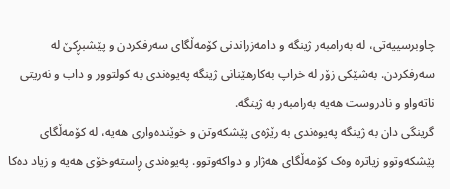چاوبرسیيەتى، لە بەرامبەر ژینگە و دامەزراندنى کۆمەڵگاى سەرفکردن و پێشبڕکێ لە سەرفکردن. بەشێکى زۆر لە خراپ بەکارهێنانى ژینگە پەیوەندى بە کولتوور و داب و نەریتى ناتەواو و نادروست هەیە بەرامبەر بە ژینگە.
گرینگى دان بە ژینگە پەیوەندى بە رێژەى پێشکەوتن و خوێندەوارى هەیە، لە کۆمەڵگاى پێشکەوتوو زیاترە وەک کۆمەڵگاى هەژار و دواکەوتوو. پەیوەندى ڕاستەوخۆى هەیە و زیاد دەکا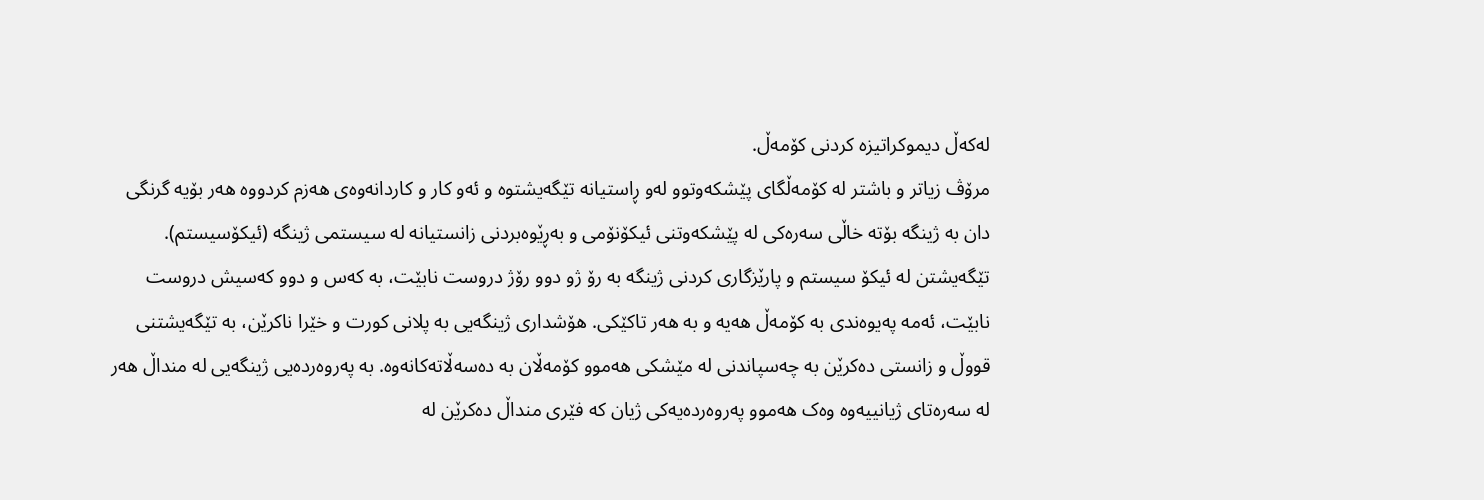لەکەڵ دیموکراتیزە کردنى کۆمەڵ.
مرۆڤ زیاتر و باشتر لە کۆمەڵگاى پێشکەوتوو لەو ڕاستیانە تێگەیشتوە و ئەو کار و کاردانەوەى هەزم کردووە هەر بۆیە گرنگى دان بە ژینگە بۆتە خاڵى سەرەکى لە پێشکەوتنى ئیکۆنۆمى و بەڕێوەبردنى زانستیانە لە سیستمى ژینگە (ئیکۆسیستم).
تێگەیشتن لە ئیکۆ سیستم و پارێزگارى کردنى ژینگە بە رۆ ژو دوو رۆژ دروست نابێت، بە کەس و دوو کەسیش دروست نابێت، ئەمە پەیوەندى بە کۆمەڵ هەیە و بە هەر تاکێکى. هۆشدارى ژینگەیى بە پلانى کورت و خێرا ناکرێن، بە تێگەیشتنى قووڵ و زانستى دەکرێن بە چەسپاندنى لە مێشکى هەموو کۆمەڵان بە دەسەڵاتەکانەوە. بە پەروەردەیى ژینگەیى لە منداڵ هەر لە سەرەتاى ژیانیيەوە وەک هەموو پەروەردەیەکى ژیان کە فێرى منداڵ دەکرێن لە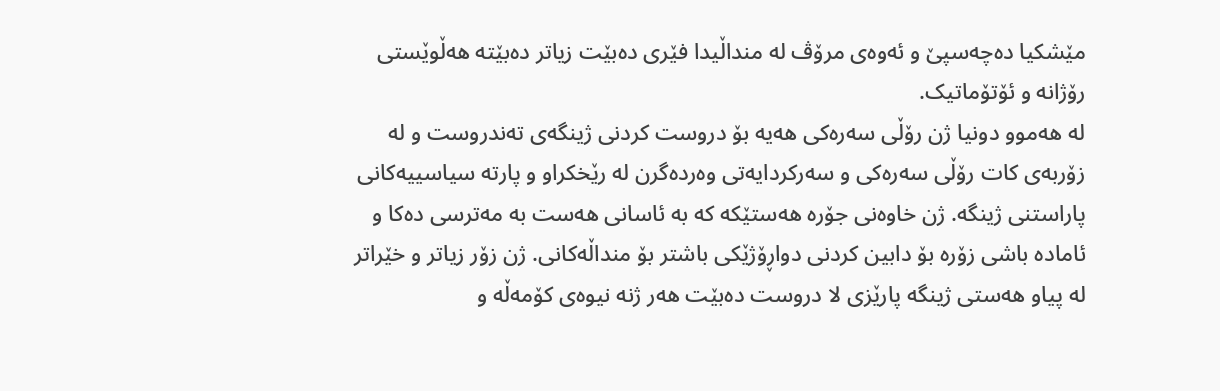مێشکیا دەچەسپێ و ئەوەى مرۆڤ لە منداڵیدا فێرى دەبێت زیاتر دەبێتە هەڵوێستى رۆژانە و ئۆتۆماتیک.
لە هەموو دونیا ژن رۆڵى سەرەکى هەیە بۆ دروست کردنى ژینگەی تەندروست و لە زۆربەى کات رۆڵى سەرەکى و سەرکردایەتى وەردەگرن لە رێخکراو و پارتە سیاسيیەکانى پاراستنى ژینگە. ژن خاوەنى جۆرە هەستێکە کە بە ئاسانى هەست بە مەترسى دەکا و ئامادە باشى زۆرە بۆ دابین کردنى دواڕۆژێکى باشتر بۆ منداڵەکانى. ژن زۆر زیاتر و خێراتر لە پیاو هەستى ژینگە پارێزى لا دروست دەبێت هەر ژنە نیوەى کۆمەڵە و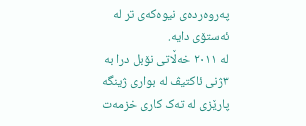پەروەردەى نیوەکەى تر لە ئەستۆی دایە.
لە ٢٠١١ خەڵاتى نۆبل درا بە ٣ژنى ئاکتیڤ لە بوارى ژینگە پارێزى لە تەک کارى خزمەت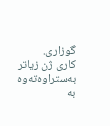گوزارى.
کارى ژن زیاتر بەستراوەتەوە بە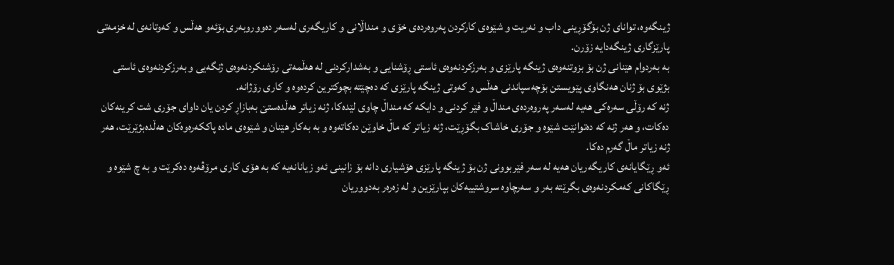ژینگەوە، تواناى ژن بۆگۆڕینى داب و نەریت و شێوەى کارکردن پەروەردەى خۆى و منداڵانى و کاریگەرى لەسەر دەووروبەرى بۆئەو هەڵس و کەوتانەى لە خزمەتى پارێزگارى ژینگەدایە زۆرن.
بە بەردوام هێنانى ژن بۆ بزوتنەوەى ژینگە پارێزى و بەرزکردنەوەى ئاستى ڕۆشنایى و بەشدارکردنى لە هەڵمەتى رۆشنکردنەوەى ژنگەیى و بەرزکردنەوەى ئاستى بژێوى بۆ ژنان هەنگاوى پێويستن بۆچەسپاندنى هەڵس و کەوتى ژینگە پارێزى کە دەچێتە بچوکترین کردەوە و کارى رۆژانە.
ژنە کە رۆڵى سەرەکى هەیە لەسەر پەروەردەى منداڵ و فێر کردنى و دایکە کە منداڵ چاوى لێدەکا، ژنە زیاتر هەڵدەستێ بەبازاڕ کردن یان داواى جۆرى شت کرینەکان دەکات، و هەر ژنە کە دەتوانێت شێوە و جۆرى خاشاک بگۆڕێت، ژنە زیاتر کە ماڵ خاوێن دەکاتەوە و بە بەکار هێنان و شێوەى مادە پاککەرەوەکان هەڵدەبژێرێت، هەر ژنە زیاتر ماڵ گەرم دەکا.
ئەو ڕێگایانەى کاریگەریان هەیە لە سەر فێربوونى ژن بۆ ژینگە پارێزى هۆشیاری دانە بۆ زانینى ئەو زیانانەیە کە بە هۆى کارى مرۆڤەوە دەکرێت و بە چ شێوە و ڕێگاکانى کەمکردنەوەى بگرێتە بەر و سەرچاوە سروشتيیەکان بپارێزین و لە زەرەر بەدووریان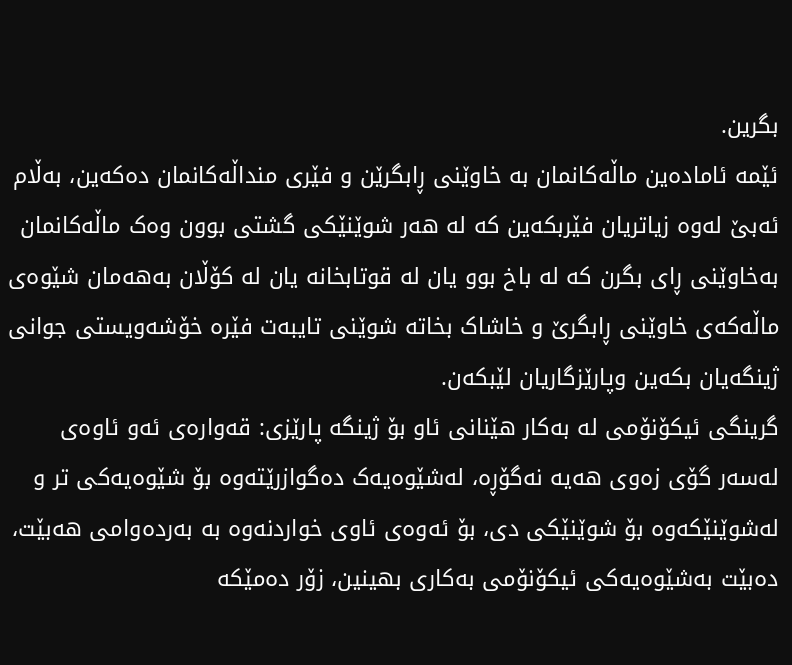بگرین.
ئێمە ئامادەین ماڵەکانمان بە خاوێنى ڕابگرێن و فێرى منداڵەکانمان دەکەین، بەڵام ئەبێ لەوە زیاتریان فێربکەین کە لە هەر شوێنێکى گشتى بوون وەک ماڵەکانمان بەخاوێنى ڕای بگرن کە لە باخ بوو یان لە قوتابخانە یان لە کۆڵان بەهەمان شێوەى ماڵەکەى خاوێنى ڕابگرێ و خاشاک بخاتە شوێنى تایبەت فێرە خۆشەویستى جوانى ژینگەیان بکەین وپارێزگاریان لێبکەن.
گرینگى ئیکۆنۆمى لە بەکار هێنانى ئاو بۆ ژینگە پارێزى: قەوارەى ئەو ئاوەى لەسەر گۆى زەوى هەیە نەگۆڕە، لەشێوەیەک دەگوازرێتەوە بۆ شێوەیەکى تر و لەشوێنێکەوە بۆ شوێنێکى دى، بۆ ئەوەى ئاوى خواردنەوە بە بەردەوامى هەبێت، دەبێت بەشێوەیەکى ئیکۆنۆمى بەکارى بهینین، زۆر دەمێکە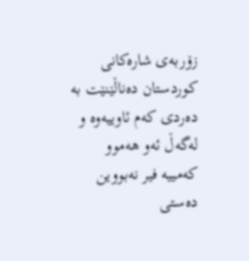زۆربەى شارەکانى کوردستان دەناڵێنێت بە دەردى کەم ئاویيەوە و لەگەڵ ئەو هەموو کەمیيە فیر نەبووین دەستى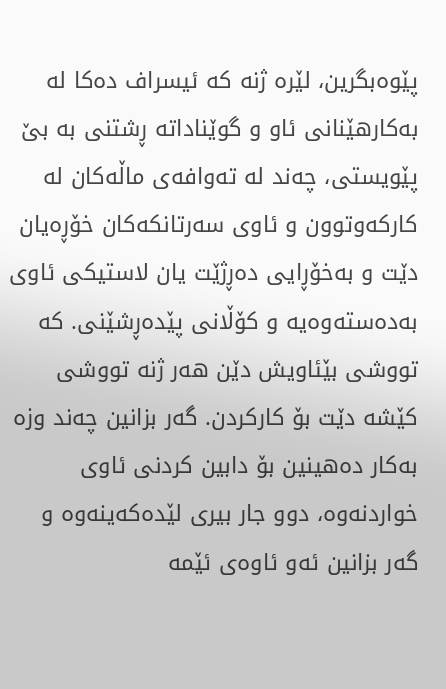پێوەبگرین، لێرە ژنە کە ئیسراف دەکا لە بەکارهێنانى ئاو و گوێناداتە ڕشتنى بە بێ پێویستى، چەند لە تەوافەى ماڵەکان لە کارکەوتوون و ئاوى سەرتانکەکان خۆڕەیان دێت و بەخۆڕایى دەڕژێت یان لاستیکى ئاوى بەدەستەوەیە و کۆڵانى پێدەڕشێنى. کە تووشى بێئاویش دێن هەر ژنە تووشى کێشە دێت بۆ کارکردن. گەر بزانین چەند وزە بەکار دەهینین بۆ دابین کردنى ئاوى خواردنەوە، دوو جار بیرى لێدەکەینەوە و گەر بزانین ئەو ئاوەى ئێمە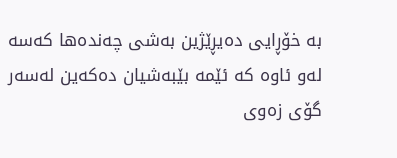بە خۆڕایى دەیڕێژین بەشى چەندەها کەسە لەو ئاوە کە ئێمە بێبەشیان دەکەین لەسەر گۆى زەوى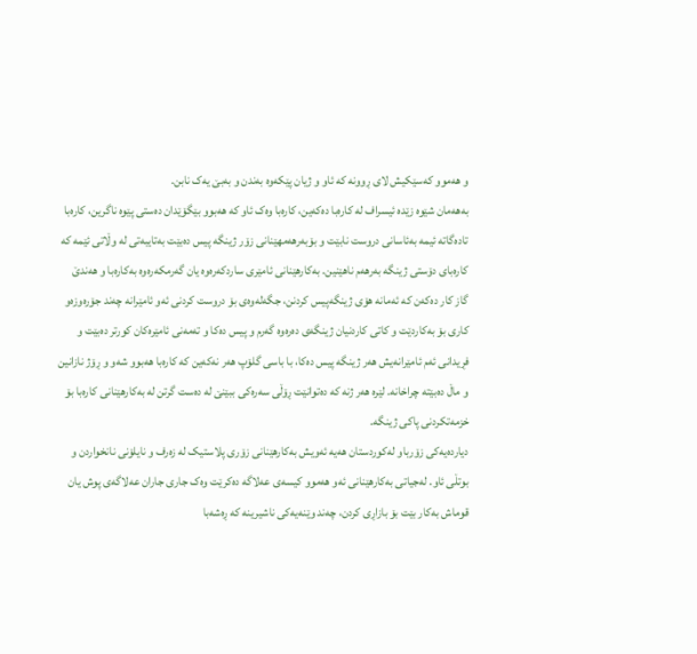و هەموو کەسێکیش لاى ڕوونە کە ئاو و ژیان پێکەوە بەندن و بەبێ یەک نابن.
بەهەمان شێوە زێدە ئیسراف لە کارەبا دەکەین، کارەبا وەک ئاو کە هەبوو بێگۆێدان دەستى پێوە ناگرین، کارەبا تادەگاتە ئیمە بەئاسانى دروست نابێت و بۆبەرهەمهێنانى زۆر ژینگە پیس دەبێت بەتایبەتى لە وڵاتى ئێمە کە کارەباى دۆستى ژینگە بەرهەم ناهێنین. بەکارهێنانى ئامێرى ساردکەرەوە یان گەرمکەرەوە بەکارەبا و هەندێ گاز کار دەکەن کە ئەمانە هۆى ژینگەپیس کردنن، جگەلەوەى بۆ دروست کردنى ئەو ئامێرانە چەند جۆرەوزەو کارى بۆ بەکاردێت و کاتى کاردنیان ژینگەى دەرەوە گەرم و پیس دەکا و تەمەنى ئامێرەکان کورتر دەبێت و فڕیدانى ئەم ئامێرانەيش هەر ژینگە پیس دەکا، با باسى گلۆپ هەر نەکەین کە کارەبا هەبوو شەو و ڕۆژ نازانین و ماڵ دەبێتە چراخانە. لێرە هەر ژنە کە دەتوانێت ڕۆڵى سەرەکى ببێنێ لە دەست گرتن لە بەکارهێنانى کارەبا بۆ خزمەتکردنى پاکى ژینگە.
دیاردەیەکى زۆرباو لەکوردستان هەیە ئەویش بەکارهێنانى زۆرى پلاستیک لە زەرف و نایلۆنى نانخواردن و بوتڵى ئاو. لەجیاتى بەکارهێنانى ئەو هەموو کیسەى عەلاگە دەکرێت وەک جارى جاران عەلاگەى پوش یان قوماش بەکار بێت بۆ بازاڕی کردن، چەند وێنەیەکى ناشیرينە کە ڕەشەبا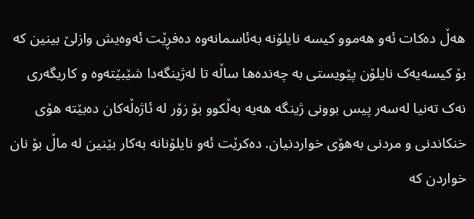هەڵ دەکات ئەو هەموو کیسە نایلۆنە بەئاسمانەوە دەفڕێت ئەوەيش وازلێ بینین کە بۆ کیسەیەک نایلۆن پێویستى بە چەندەها ساڵە تا لەژینگەدا شێبێتەوە و کاریگەرى نەک تەنیا لەسەر پیس بوونى ژینگە هەیە بەڵکوو بۆ زۆر لە ئاژەڵەکان دەبێتە هۆى خنکاندنى و مردنى بەهۆى خواردنیان. دەکرێت ئەو نایلۆنانە بەکار بێنین لە ماڵ بۆ نان خواردن کە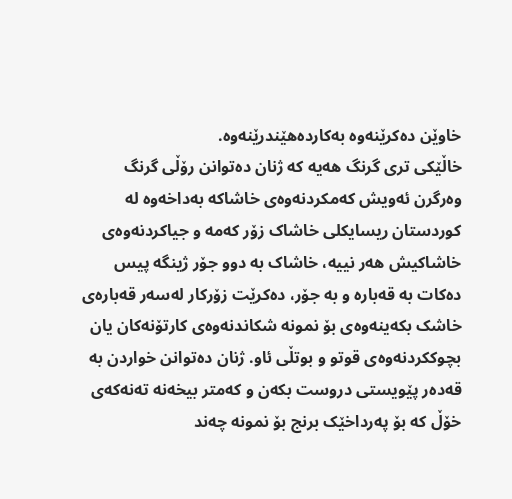خاوێن دەکرێنەوە بەکاردەهێندرێنەوە.
خاڵێکى ترى گرنگ هەیە کە ژنان دەتوانن رۆڵى گرنگ وەرگرن ئەویش کەمکردنەوەى خاشاکە بەداخەوە لە کوردستان ریسایکلى خاشاک زۆر کەمە و جیاکردنەوەى خاشاکیش هەر نیيە، خاشاک بە دوو جۆر ژینگە پیس دەکات بە قەبارە و بە جۆر، دەکرێت زۆرکار لەسەر قەبارەى خاشک بکەینەوەى بۆ نمونە شکاندنەوەى کارتۆنەکان یان بچوککردنەوەى قوتو و بوتڵى ئاو. ژنان دەتوانن خواردن بە قەدەر پێویستى دروست بکەن و کەمتر بیخەنە تەنەکەى خۆڵ کە بۆ پەرداخێک برنج بۆ نمونە چەند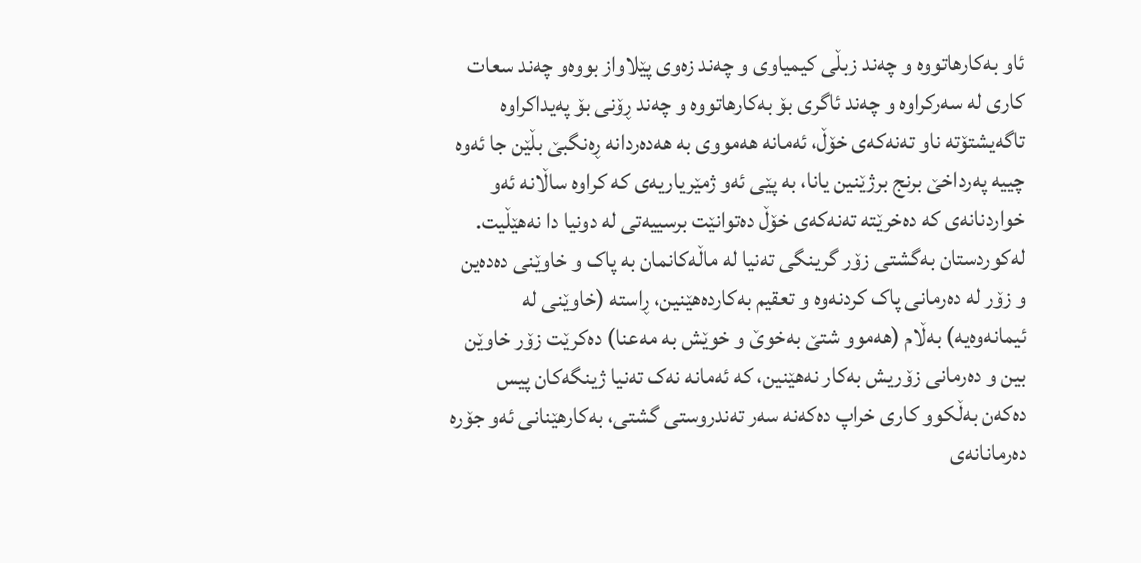ئاو بەکارهاتووە و چەند زبڵى کیمیاوى و چەند زەوى پێلاواز بووەو چەند سعات کارى لە سەرکراوە و چەند ئاگرى بۆ بەکارهاتووە و چەند ڕۆنى بۆ پەیداکراوە تاگەيشتۆتە ناو تەنەکەى خۆڵ، ئەمانە هەمووى بە هەدەردانە ڕەنگبێ بڵێن جا ئەوە چيیە پەرداخێ برنج برژێنین یانا، بە پێى ئەو ژمێریاریەى کە کراوە ساڵانە ئەو خواردنانەى کە دەخرێتە تەنەکەى خۆڵ دەتوانێت برسیيەتى لە دونیا دا نەهێڵیت.
لەکوردستان بەگشتى زۆر گرینگى تەنیا لە ماڵەکانمان بە پاک و خاوێنى دەدەین و زۆر لە دەرمانى پاک کردنەوە و تعقیم بەکاردەهێنین، ڕاستە (خاوێنى لە ئیمانەوەیە) بەڵام (هەموو شتێ بەخوێ و خوێش بە مەعنا) دەکرێت زۆر خاوێن بین و دەرمانى زۆریش بەکار نەهێنین، کە ئەمانە نەک تەنیا ژینگەکان پیس دەکەن بەڵکوو کارى خراپ دەکەنە سەر تەندروستى گشتى، بەکارهێنانى ئەو جۆرە دەرمانانەى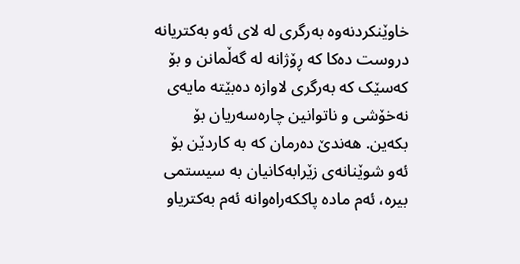خاوێنکردنەوە بەرگرى لە لاى ئەو بەکتریانە دروست دەکا کە ڕۆژانە لە گەڵمانن و بۆ کەسێک کە بەرگرى لاوازە دەبێتە مایەى نەخۆشى و ناتوانین چارەسەریان بۆ بکەین. هەندێ دەرمان کە بە کاردێن بۆ ئەو شوێنانەى زێرابەکانیان بە سیستمى بیرە، ئەم مادە پاککەراەوانە ئەم بەکتریاو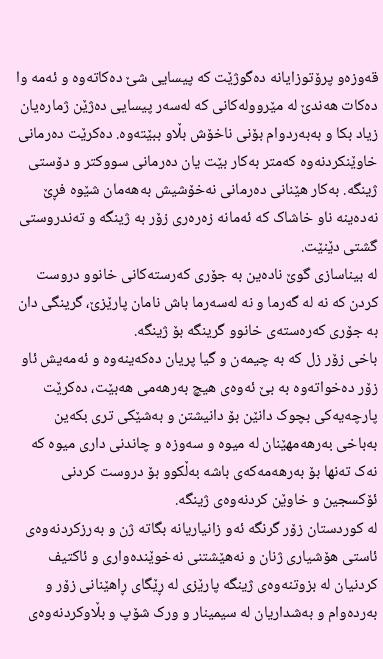قەوزەو پرۆتوزایانە دەگوژێت کە پیسایى شێ دەکاتەوە و ئەمە وا دەکات هەندێ لە مێروولەکانى کە لەسەر پیسایى دەژێن ژمارەیان زیاد بکا و بەبەردوام بۆنى ناخۆش بڵاو ببێتەوە. دەکرێت دەرمانى خاوێنکردنەوە کەمتر بەکار بێت یان دەرمانى سووکتر و دۆستى ژینگە. بەکار هێنانى دەرمانى نەخۆشیش بەهەمان شێوە فڕێ نەدەینە ناو خاشاک کە ئەمانە زەرەرى زۆر بە ژینگە و تەندروستى گشتى دێنێت.
لە بیناسازى گوێ نادەین بە جۆرى کەرستەکانى خانوو دروست کردن کە نە لە گەرما و نە لەسەرما باش نامان پارێزێ، گرینگى دان بە جۆرى کەرەستەى خانوو گرینگە بۆ ژینگە.
باخى زۆر زل کە بە چيمەن و گیا پریان دەکەینەوە و ئەمەيش ئاو زۆر دەخواتەوە بە بێ ئەوەى هیچ بەرهەمى هەبێت، دەکرێت پارچەیەکى بچوک دانێن بۆ دانیشتن و بەشێکى ترى بکەین بەباخى بەرهەمهێنان لە میوە و سەوزە و چاندنى دارى میوە کە نەک تەنها بۆ بەرهەمەکەى باشە بەڵکوو بۆ دروست کردنى ئۆکسجین و خاوێن کردنەوەى ژینگە.
لە کوردستان زۆر گرنگە ئەو زانیاریانە بگاتە ژن و بەرزکردنەوەى ئاستى هۆشیارى ژنان و نەهێشتنى نەخوێندەوارى و ئاکتیف کردنیان لە بزوتنەوەى ژینگە پارێزى لە ڕێگاى ڕاهێنانى زۆر و بەردەوام و بەشداریان لە سیمینار و ورک شۆپ و بڵاوکردنەوەى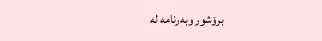برۆشور وبەرنامە لە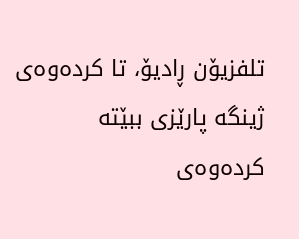تلفزیۆن ڕادیۆ، تا کردەوەى ژینگە پارێزى ببێتە کردەوەى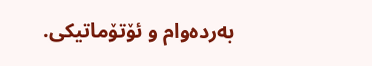بەردەوام و ئۆتۆماتیکى.